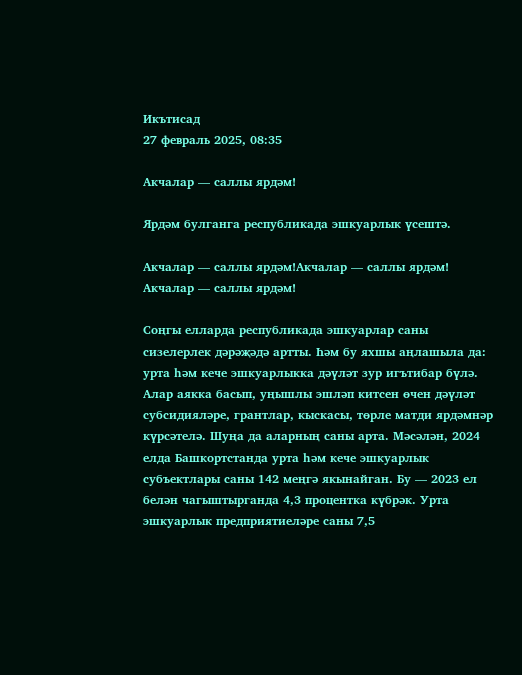Икътисад
27 февраль 2025, 08:35

Акчалар — саллы ярдәм!

Ярдәм булганга республикада эшкуарлык үсештә.

Акчалар — саллы ярдәм!Акчалар — саллы ярдәм!
Акчалар — саллы ярдәм!

Соңгы елларда республикада эшкуарлар саны сизелерлек дәрәҗәдә артты. Һәм бу яхшы аңлашыла да: урта һәм кече эшкуарлыкка дәүләт зур игътибар бүлә. Алар аякка басып, уңышлы эшләп китсен өчен дәүләт субсидияләре, грантлар, кыскасы, төрле матди ярдәмнәр күрсәтелә. Шуңа да аларның саны арта. Мәсәлән, 2024 елда Башкортстанда урта һәм кече эшкуарлык субъектлары саны 142 меңгә якынайган. Бу — 2023 ел белән чагыштырганда 4,3 процентка күбрәк. Урта эшкуарлык предприятиеләре саны 7,5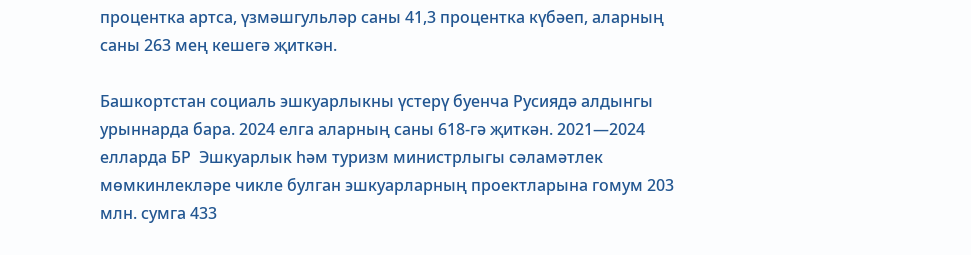процентка артса, үзмәшгульләр саны 41,3 процентка күбәеп, аларның саны 263 мең кешегә җиткән.

Башкортстан социаль эшкуарлыкны үстерү буенча Русиядә алдынгы урыннарда бара. 2024 елга аларның саны 618-гә җиткән. 2021—2024 елларда БР  Эшкуарлык һәм туризм министрлыгы сәламәтлек мөмкинлекләре чикле булган эшкуарларның проектларына гомум 203 млн. сумга 433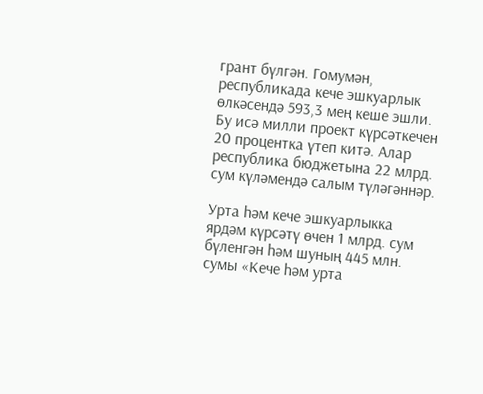грант бүлгән. Гомумән, республикада кече эшкуарлык өлкәсендә 593,3 мең кеше эшли. Бу исә милли проект күрсәткечен 20 процентка үтеп китә. Алар республика бюджетына 22 млрд. сум күләмендә салым түләгәннәр.

Урта һәм кече эшкуарлыкка ярдәм күрсәтү өчен 1 млрд. сум бүленгән һәм шуның 445 млн. сумы «Кече һәм урта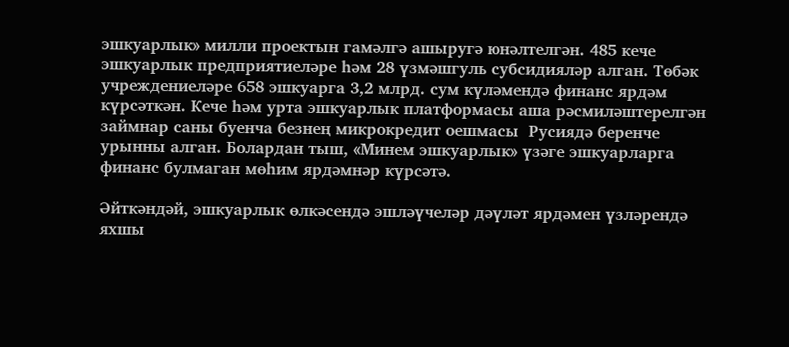эшкуарлык» милли проектын гамәлгә ашыругә юнәлтелгән. 485 кече эшкуарлык предприятиеләре һәм 28 үзмәшгуль субсидияләр алган. Төбәк учреждениеләре 658 эшкуарга 3,2 млрд. сум күләмендә финанс ярдәм күрсәткән. Кече һәм урта эшкуарлык платформасы аша рәсмиләштерелгән займнар саны буенча безнең микрокредит оешмасы  Русиядә беренче урынны алган. Болардан тыш, «Минем эшкуарлык» үзәге эшкуарларга финанс булмаган мөһим ярдәмнәр күрсәтә.

Әйткәндәй, эшкуарлык өлкәсендә эшләүчеләр дәүләт ярдәмен үзләрендә яхшы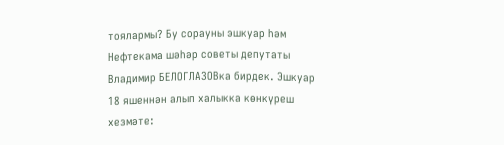тоялармы? Бу сорауны эшкуар һәм Нефтекама шәһәр советы депутаты Владимир БЕЛОГЛАЗОВка бирдек. Эшкуар 18 яшеннән алып халыкка көнкүреш хезмәте: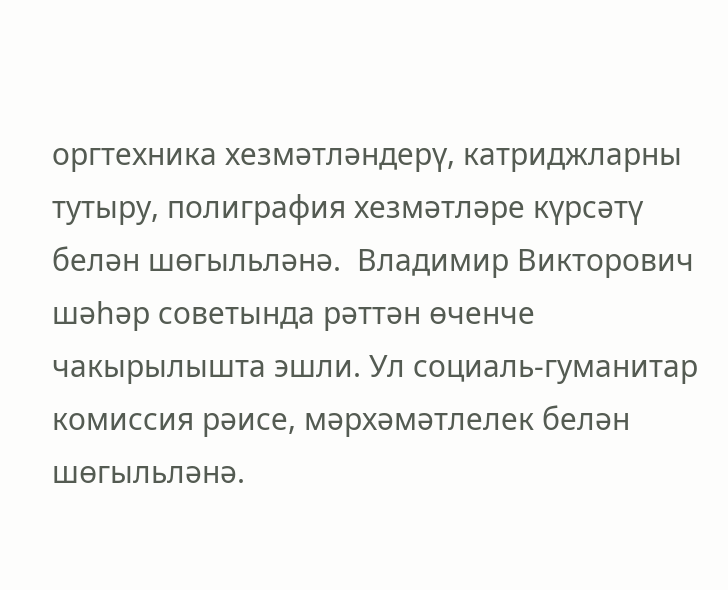оргтехника хезмәтләндерү, катриджларны тутыру, полиграфия хезмәтләре күрсәтү белән шөгыльләнә.  Владимир Викторович шәһәр советында рәттән өченче чакырылышта эшли. Ул социаль-гуманитар комиссия рәисе, мәрхәмәтлелек белән шөгыльләнә.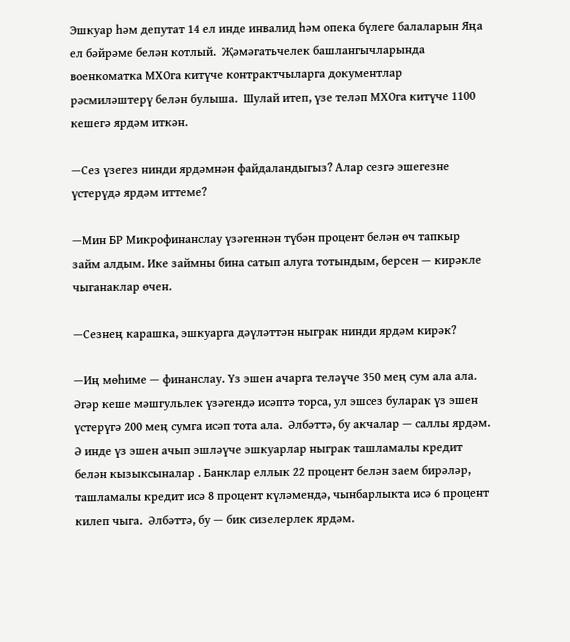Эшкуар һәм депутат 14 ел инде инвалид һәм опека бүлеге балаларын Яңа ел бәйрәме белән котлый.  Җәмәгатьчелек башлангычларында военкоматка МХОга китүче контрактчыларга документлар рәсмиләштерү белән булыша.  Шулай итеп, үзе теләп МХОга китүче 1100 кешегә ярдәм иткән.

—Сез үзегез нинди ярдәмнән файдаландыгыз? Алар сезгә эшегезне үстерүдә ярдәм иттеме?

—Мин БР Микрофинанслау үзәгеннән түбән процент белән өч тапкыр займ алдым. Ике займны бина сатып алуга тотындым, берсен — кирәкле чыганаклар өчен.

—Сезнең карашка, эшкуарга дәүләттән ныграк нинди ярдәм кирәк?

—Иң мөһиме — финанслау. Үз эшен ачарга теләүче 350 мең сум ала ала. Әгәр кеше мәшгульлек үзәгендә исәптә торса, ул эшсез буларак үз эшен үстерүгә 200 мең сумга исәп тота ала.  Әлбәттә, бу акчалар — саллы ярдәм.  Ә инде үз эшен ачып эшләүче эшкуарлар ныграк ташламалы кредит белән кызыксыналар . Банклар еллык 22 процент белән заем бирәләр, ташламалы кредит исә 8 процент күләмендә, чынбарлыкта исә 6 процент килеп чыга.  Әлбәттә, бу — бик сизелерлек ярдәм.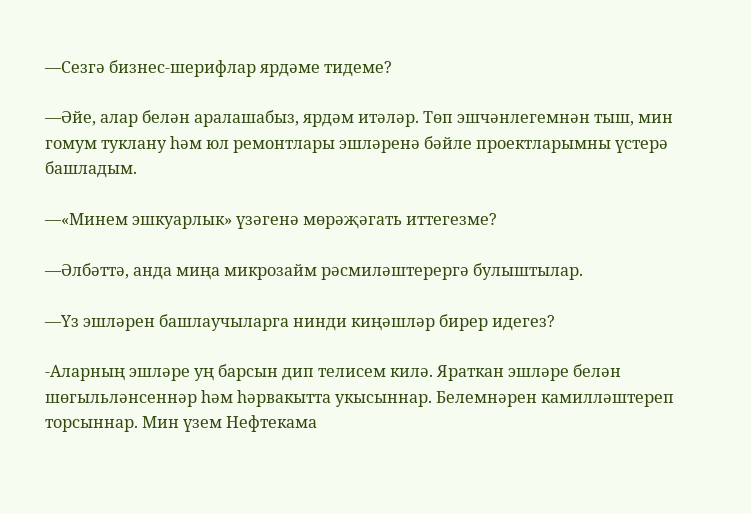—Сезгә бизнес-шерифлар ярдәме тидеме?

—Әйе, алар белән аралашабыз, ярдәм итәләр. Төп эшчәнлегемнән тыш, мин гомум туклану һәм юл ремонтлары эшләренә бәйле проектларымны үстерә башладым.

—«Минем эшкуарлык» үзәгенә мөрәҗәгать иттегезме?

—Әлбәттә, анда миңа микрозайм рәсмиләштерергә булыштылар.

—Үз эшләрен башлаучыларга нинди киңәшләр бирер идегез?

-Аларның эшләре уң барсын дип телисем килә. Яраткан эшләре белән шөгыльләнсеннәр һәм һәрвакытта укысыннар. Белемнәрен камилләштереп торсыннар. Мин үзем Нефтекама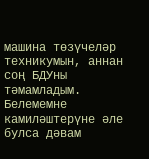машина төзүчеләр техникумын, аннан соң БДУны тәмамладым. Белемемне камиләштерүне әле булса дәвам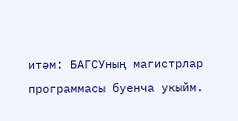итәм: БАГСУның магистрлар программасы буенча укыйм.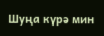Шуңа күрә мин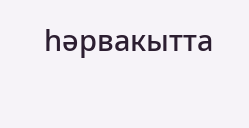һәрвакытта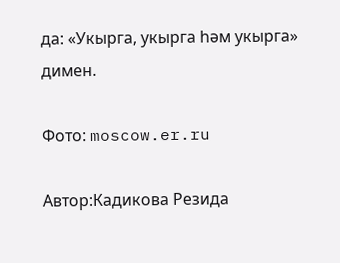да: «Укырга, укырга һәм укырга» димен.

Фото: moscow.er.ru

Автор:Кадикова Резида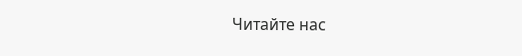Читайте нас